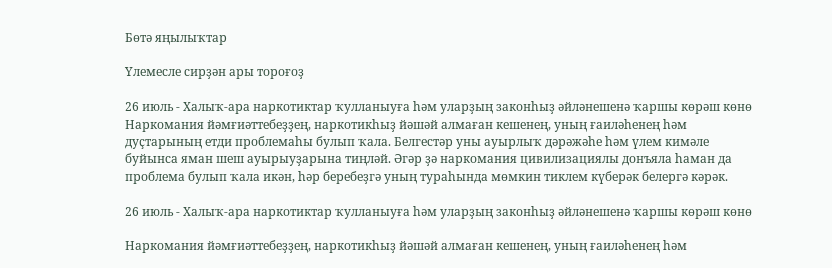Бөтә яңылыҡтар

Үлемесле сирҙән ары тороғоҙ

26 июль - Халыҡ-ара наркотиктар ҡулланыуға һәм уларҙың законһыҙ әйләнешенә ҡаршы көрәш көнө Наркомания йәмғиәттебеҙҙең, наркотикһыҙ йәшәй алмаған кешенең, уның ғаиләһенең һәм дуҫтарының етди проблемаһы булып ҡала. Белгестәр уны ауырлыҡ дәрәжәһе һәм үлем кимәле буйынса яман шеш ауырыуҙарына тиңләй. Әгәр ҙә наркомания цивилизациялы донъяла һаман да проблема булып ҡала икән, һәр беребеҙгә уның тураһында мөмкин тиклем күберәк белергә кәрәк.

26 июль - Халыҡ-ара наркотиктар ҡулланыуға һәм уларҙың законһыҙ әйләнешенә ҡаршы көрәш көнө

Наркомания йәмғиәттебеҙҙең, наркотикһыҙ йәшәй алмаған кешенең, уның ғаиләһенең һәм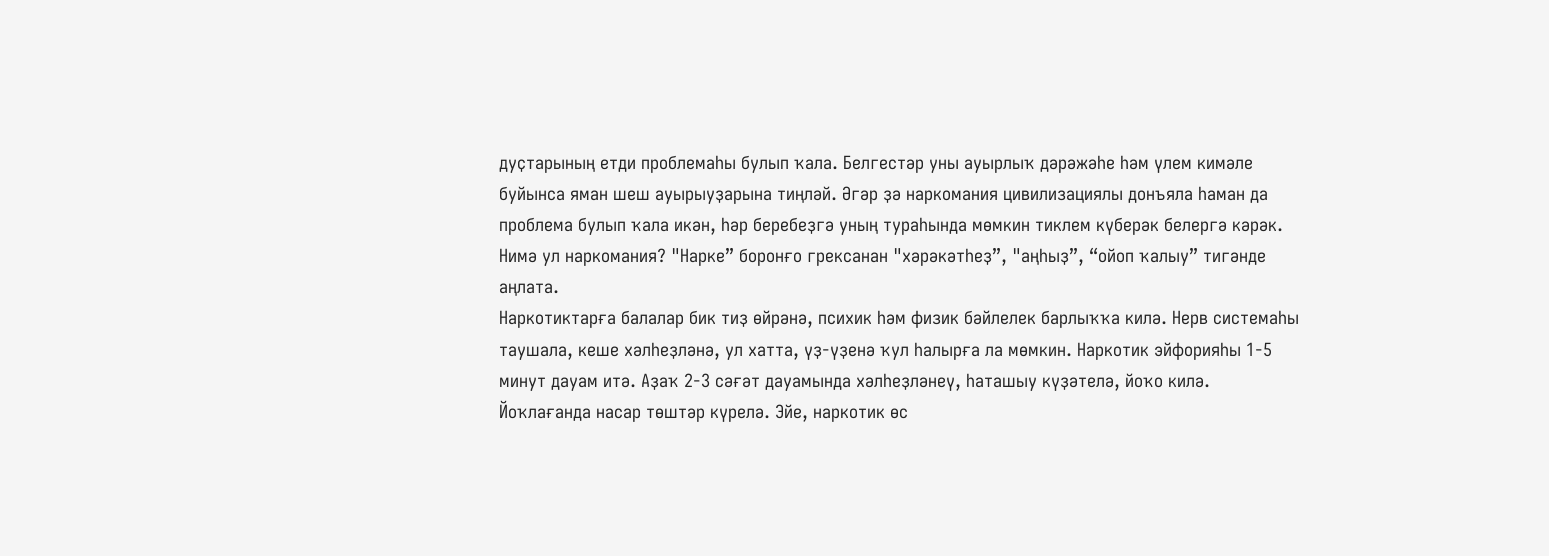дуҫтарының етди проблемаһы булып ҡала. Белгестәр уны ауырлыҡ дәрәжәһе һәм үлем кимәле буйынса яман шеш ауырыуҙарына тиңләй. Әгәр ҙә наркомания цивилизациялы донъяла һаман да проблема булып ҡала икән, һәр беребеҙгә уның тураһында мөмкин тиклем күберәк белергә кәрәк.
Нимә ул наркомания? "Нарке” боронғо грексанан "хәрәкәтһеҙ”, "аңһыҙ”, “ойоп ҡалыу” тигәнде аңлата.
Наркотиктарға балалар бик тиҙ өйрәнә, психик һәм физик бәйлелек барлыҡҡа килә. Нерв системаһы таушала, кеше хәлһеҙләнә, ул хатта, үҙ-үҙенә ҡул һалырға ла мөмкин. Наркотик эйфорияһы 1-5 минут дауам итә. Аҙаҡ 2-3 сәғәт дауамында хәлһеҙләнеү, һаташыу күҙәтелә, йоҡо килә. Йоҡлағанда насар төштәр күрелә. Эйе, наркотик өс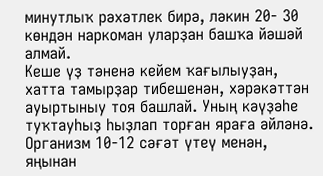минутлыҡ рәхәтлек бирә, ләкин 20- 30 көндән наркоман уларҙан башҡа йәшәй алмай.
Кеше үҙ тәненә кейем ҡағылыуҙан, хатта тамырҙар тибешенән, хәрәкәттән ауыртыныу тоя башлай. Уның кәүҙәһе туҡтауһыҙ һыҙлап торған яраға әйләнә. Организм 10-12 сәғәт үтеү менән, яңынан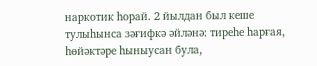наркотик һорай. 2 йылдан был кеше тулыһынса зәғифкә әйләнә: тиреһе һарғая, һөйәктәре һыныусан була,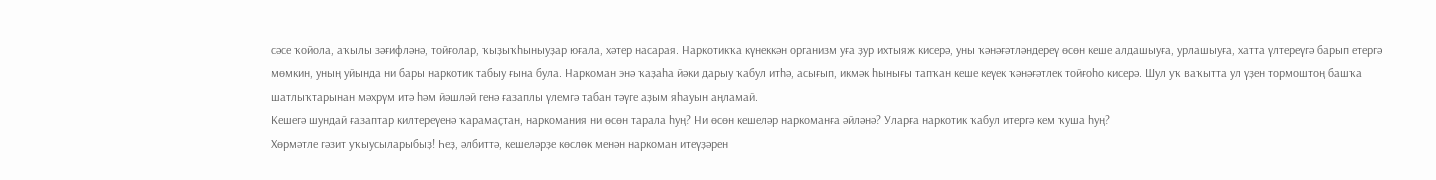сәсе ҡойола, аҡылы зәғифләнә, тойғолар, ҡыҙыҡһыныуҙар юғала, хәтер насарая. Наркотикҡа күнеккән организм уға ҙур ихтыяж кисерә, уны ҡәнәғәтләндереү өсөн кеше алдашыуға, урлашыуға, хатта үлтереүгә барып етергә мөмкин, уның уйында ни бары наркотик табыу ғына була. Наркоман энә ҡаҙаһа йәки дарыу ҡабул итһә, асығып, икмәк һынығы тапҡан кеше кеүек ҡәнәғәтлек тойғоһо кисерә. Шул уҡ ваҡытта ул үҙен тормоштоң башҡа шатлыҡтарынан мәхрүм итә һәм йәшләй генә ғазаплы үлемгә табан тәүге аҙым яһауын аңламай.
Кешегә шундай ғазаптар килтереүенә ҡарамаҫтан, наркомания ни өсөн тарала һуң? Ни өсөн кешеләр наркоманға әйләнә? Уларға наркотик ҡабул итергә кем ҡуша һуң?
Хөрмәтле гәзит уҡыусыларыбыҙ! Һеҙ, әлбиттә, кешеләрҙе көслөк менән наркоман итеүҙәрен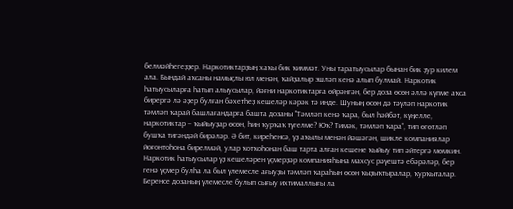белмәйһегеҙҙер. Наркотиктарҙың хаҡы бик ҡиммәт. Уны таратыусылар бынан бик ҙур килем ала. Бындай аҡсаны намыҫлы юл менән, ҡайҙалыр эшләп кенә алып булмай. Наркотик һатыусыларға һатып алыусылар, йәғни наркотиктарға өйрәнгән, бер доза өсөн әллә күпме аҡса бирергә лә әҙер булған бәхетһеҙ кешеләр кәрәк тә инде. Шуның өсөн дә тәүләп наркотик тәмләп ҡарай башлағандарға башта дозаны "Тәмләп кенә ҡара, был һәйбәт, күңелле, наркотиктар – ҡыйыуҙар өсөн, һин ҡурҡаҡ түгелме? Юҡ? Тимәк, тәмләп ҡара”, тип өгөтләп бушҡа тигәндәй бирәләр. Ә бит, киреһенсә, үҙ аҡылы менән йәшәгән, шикле компаниялар йоғонтоһона бирелмәй, улар ҡотҡоһонан баш тарта алған кешене ҡыйыу тип әйтергә мөмкин. Наркотик һатыусылар үҙ кешеләрен үҫмерҙәр компанияһына махсус рәүештә ебәрәләр, бер генә үҫмер булһа ла был үлемесле ағыуҙы тәмләп ҡараһын өсөн ҡыҙыҡтыралар, ҡурҡыталар. Беренсе дозаның үлемесле булып сығыу ихтималлығы ла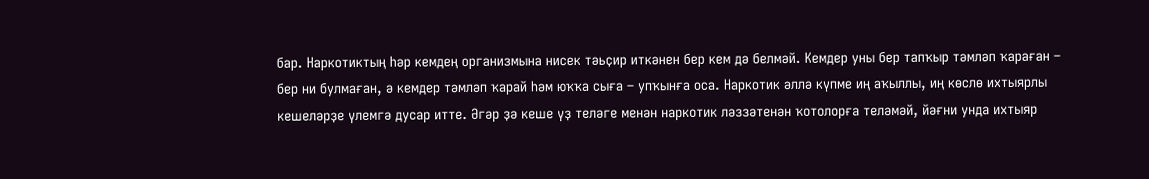бар. Наркотиктың һәр кемдең организмына нисек тәьҫир иткәнен бер кем дә белмәй. Кемдер уны бер тапҡыр тәмләп ҡараған – бер ни булмаған, ә кемдер тәмләп ҡарай һәм юҡҡа сыға – упҡынға оса. Наркотик әллә күпме иң аҡыллы, иң көслө ихтыярлы кешеләрҙе үлемгә дусар итте. Әгәр ҙә кеше үҙ теләге менән наркотик ләззәтенән ҡотолорға теләмәй, йәғни унда ихтыяр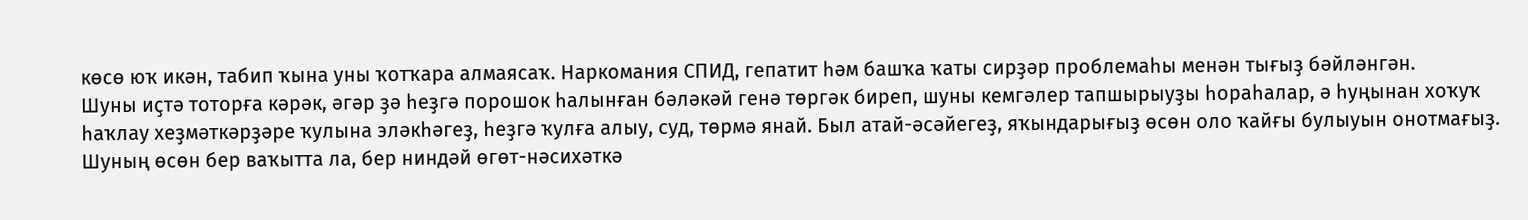көсө юҡ икән, табип ҡына уны ҡотҡара алмаясаҡ. Наркомания СПИД, гепатит һәм башҡа ҡаты сирҙәр проблемаһы менән тығыҙ бәйләнгән.
Шуны иҫтә тоторға кәрәк, әгәр ҙә һеҙгә порошок һалынған бәләкәй генә төргәк биреп, шуны кемгәлер тапшырыуҙы һораһалар, ә һуңынан хоҡуҡ һаҡлау хеҙмәткәрҙәре ҡулына эләкһәгеҙ, һеҙгә ҡулға алыу, суд, төрмә янай. Был атай-әсәйегеҙ, яҡындарығыҙ өсөн оло ҡайғы булыуын онотмағыҙ. Шуның өсөн бер ваҡытта ла, бер ниндәй өгөт-нәсихәткә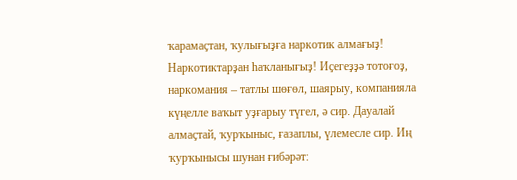ҡарамаҫтан, ҡулығыҙға наркотик алмағыҙ!
Наркотиктарҙан һаҡланығыҙ! Иҫегеҙҙә тотоғоҙ, наркомания – татлы шөғөл, шаярыу, компанияла күңелле ваҡыт уҙғарыу түгел, ә сир. Дауалай алмаҫтай, ҡурҡыныс, ғазаплы, үлемесле сир. Иң ҡурҡынысы шунан ғибәрәт: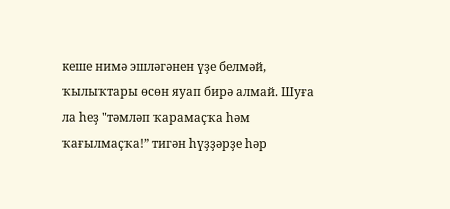кеше нимә эшләгәнен үҙе белмәй, ҡылыҡтары өсөн яуап бирә алмай. Шуға ла һеҙ "тәмләп ҡарамаҫҡа һәм ҡағылмаҫҡа!” тигән һүҙҙәрҙе һәр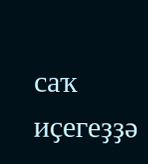саҡ иҫегеҙҙә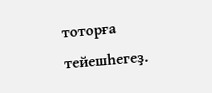тоторға тейешһегеҙ.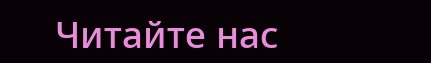Читайте нас